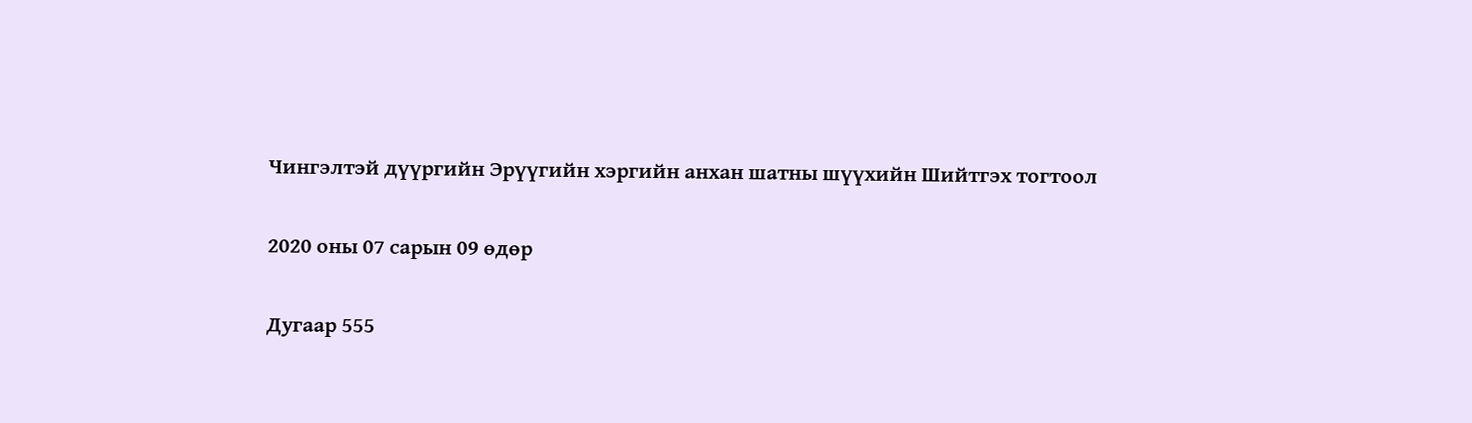Чингэлтэй дүүргийн Эрүүгийн хэргийн анхан шатны шүүхийн Шийтгэх тогтоол

2020 оны 07 сарын 09 өдөр

Дугаар 555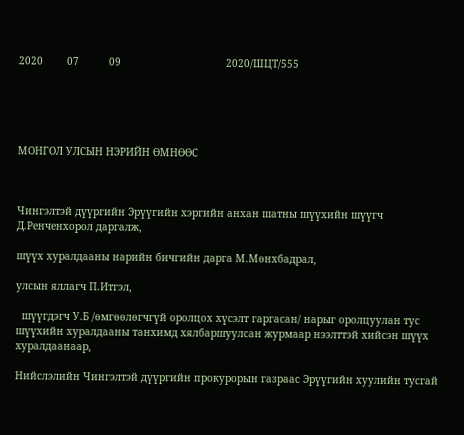2020        07          09                                   2020/ШЦТ/555





МОНГОЛ УЛСЫН НЭРИЙН ӨМНӨӨС



Чингэлтэй дүүргийн Эрүүгийн хэргийн анхан шатны шүүхийн шүүгч Д.Ренченхорол даргалж,

шүүх хуралдааны нарийн бичгийн дарга М.Мөнхбадрал,

улсын яллагч П.Итгэл,

  шүүгдэгч У.Б /өмгөөлөгчгүй оролцох хүсэлт гаргасан/ нарыг оролцуулан тус шүүхийн хуралдааны танхимд хялбаршуулсан журмаар нээлттэй хийсэн шүүх хуралдаанаар,

Нийслэлийн Чингэлтэй дүүргийн прокурорын газраас Эрүүгийн хуулийн тусгай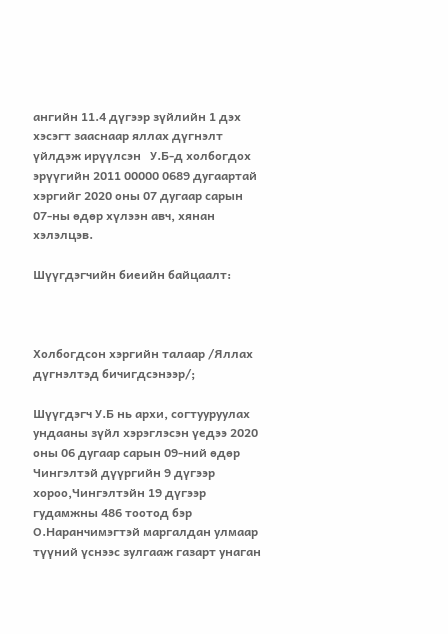ангийн 11.4 дүгээр зүйлийн 1 дэх хэсэгт зааснаар яллах дүгнэлт үйлдэж ирүүлсэн   У.Б-д холбогдох эрүүгийн 2011 00000 0689 дугаартай хэргийг 2020 оны 07 дугаар сарын 07-ны өдөр хүлээн авч, хянан хэлэлцэв.

Шүүгдэгчийн биеийн байцаалт:



Холбогдсон хэргийн талаар /Яллах дүгнэлтэд бичигдсэнээр/;

Шүүгдэгч У.Б нь архи, согтууруулах ундааны зүйл хэрэглэсэн үедээ 2020 оны 06 дугаар сарын 09-ний өдөр Чингэлтэй дүүргийн 9 дүгээр хороо,Чингэлтэйн 19 дүгээр гудамжны 486 тоотод бэр О.Наранчимэгтэй маргалдан улмаар түүний үснээс зулгааж газарт унаган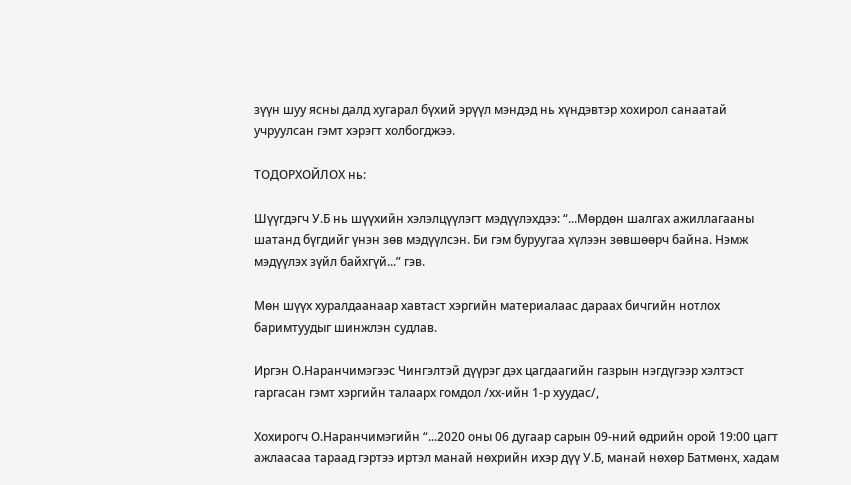зүүн шуу ясны далд хугарал бүхий эрүүл мэндэд нь хүндэвтэр хохирол санаатай учруулсан гэмт хэрэгт холбогджээ.

ТОДОРХОЙЛОХ нь:

Шүүгдэгч У.Б нь шүүхийн хэлэлцүүлэгт мэдүүлэхдээ: “...Мөрдөн шалгах ажиллагааны шатанд бүгдийг үнэн зөв мэдүүлсэн. Би гэм буруугаа хүлээн зөвшөөрч байна. Нэмж мэдүүлэх зүйл байхгүй...” гэв.

Мөн шүүх хуралдаанаар хавтаст хэргийн материалаас дараах бичгийн нотлох баримтуудыг шинжлэн судлав.

Иргэн О.Наранчимэгээс Чингэлтэй дүүрэг дэх цагдаагийн газрын нэгдүгээр хэлтэст гаргасан гэмт хэргийн талаарх гомдол /хх-ийн 1-р хуудас/,

Хохирогч О.Наранчимэгийн “...2020 оны 06 дугаар сарын 09-ний өдрийн орой 19:00 цагт ажлаасаа тараад гэртээ иртэл манай нөхрийн ихэр дүү У.Б, манай нөхөр Батмөнх, хадам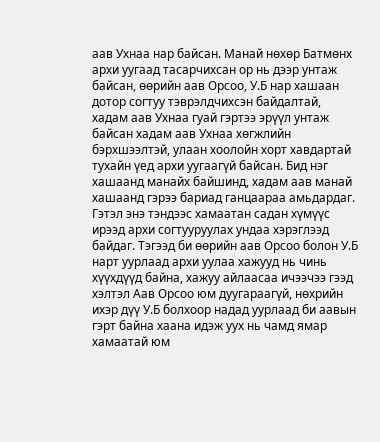аав Ухнаа нар байсан. Манай нөхөр Батмөнх архи уугаад тасарчихсан ор нь дээр унтаж байсан, өөрийн аав Орсоо, У.Б нар хашаан дотор согтуу тэврэлдчихсэн байдалтай, хадам аав Ухнаа гуай гэртээ эрүүл унтаж байсан хадам аав Ухнаа хөгжлийн бэрхшээлтэй, улаан хоолойн хорт хавдартай тухайн үед архи уугаагүй байсан. Бид нэг хашаанд манайх байшинд, хадам аав манай хашаанд гэрээ бариад ганцаараа амьдардаг. Гэтэл энэ тэндээс хамаатан садан хүмүүс ирээд архи согтууруулах ундаа хэрэглээд байдаг. Тэгээд би өөрийн аав Орсоо болон У.Б нарт уурлаад архи уулаа хажууд нь чинь хүүхдүүд байна, хажуу айлаасаа ичээчээ гээд хэлтэл Аав Орсоо юм дуугараагүй, нөхрийн ихэр дүү У.Б болхоор надад уурлаад би аавын гэрт байна хаана идэж уух нь чамд ямар хамаатай юм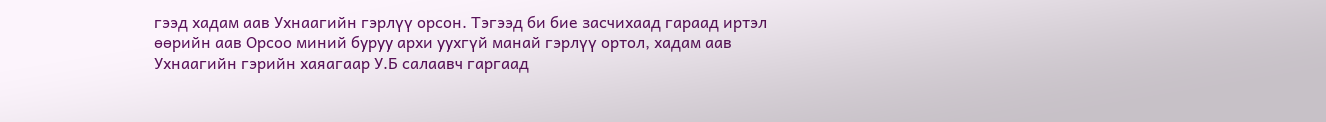гээд хадам аав Ухнаагийн гэрлүү орсон. Тэгээд би бие засчихаад гараад иртэл өөрийн аав Орсоо миний буруу архи уухгүй манай гэрлүү ортол, хадам аав Ухнаагийн гэрийн хаяагаар У.Б салаавч гаргаад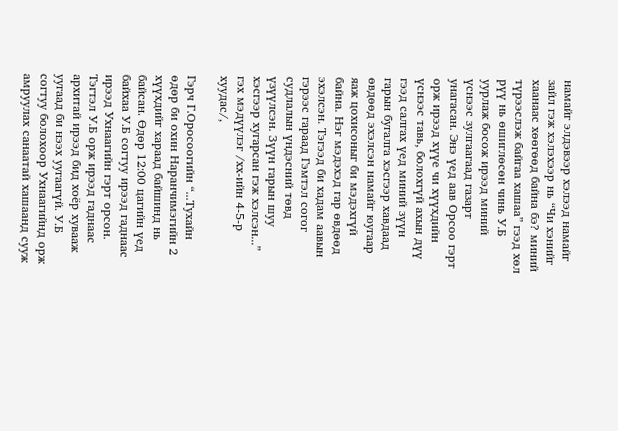намайг элдэвээр хэлээд намайг зайл гэж хэлэхээр нь “Чи хэнийг хаанаас хөөгөөд байна бэ? миний түрээслэж байгаа хашаа” гээд хөл рүү нь өшиглөсөн чинь У.Б уурлаж босож ирээд миний үснээс зулгаагаад газарт унагасан. Энэ үед аав Орсоо гэрт орж ирээд хүүе чи хүүхдийн үснээс тавь, болохгүй ахын дүү гээд салгах үед миний зүүн гарын бугалга хэсгээр хавдаад өвдөөд эхэлсэн намайг юугаар яаж цохисоныг би мэдэхгүй байна. Нэг мэдэхэд гар өвдөөд эхэлсэн. Тэгээд би хадам аавын гэрээс гараад Гэмтэл согог судлалын үндэсний төвд үзүүлсэн. Зүүн гарын шуу хэсгээр хугарсан гэж хэлсэн...” гэх мэдүүлэг /хх-ийн 4-5-р хуудас/,

Гэрч Г.Оросоогийн “...Тухайн өдөр би охин Наранчимэгийн 2 хүүхдийг хараад байшинд нь байсан. Өдөр 12:00 цагийн үед байхаа У.Б согтуу ирээд гаднаас ирээд Ухнаагийн гэрт орсон. Тэгтэл У.Б орж ирээд гаднаас архитай ирээд бид хоёр хувааж уугаад би нээх уугаагүй. У.Б согтуу болохоор Ухнаагийнд орж амруулах санаатай хашаанд сууж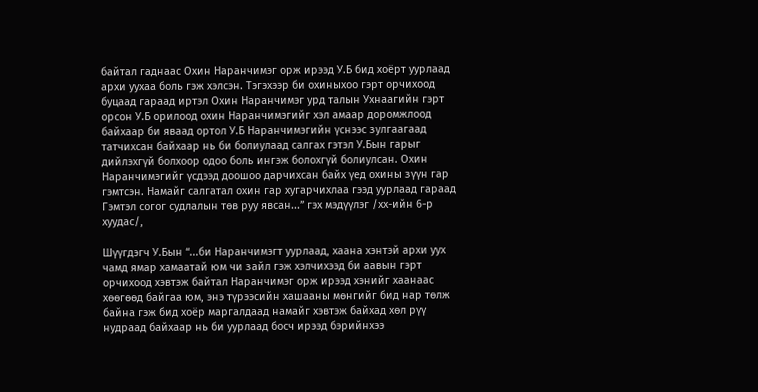байтал гаднаас Охин Наранчимэг орж ирээд У.Б бид хоёрт уурлаад архи уухаа боль гэж хэлсэн. Тэгэхээр би охиныхоо гэрт орчихоод буцаад гараад иртэл Охин Наранчимэг урд талын Ухнаагийн гэрт орсон У.Б орилоод охин Наранчимэгийг хэл амаар доромжлоод байхаар би яваад ортол У.Б Наранчимэгийн үснээс зулгаагаад татчихсан байхаар нь би болиулаад салгах гэтэл У.Бын гарыг дийлэхгүй болхоор одоо боль ингэж болохгүй болиулсан. Охин Наранчимэгийг үсдээд доошоо дарчихсан байх үед охины зүүн гар гэмтсэн. Намайг салгатал охин гар хугарчихлаа гээд уурлаад гараад Гэмтэл согог судлалын төв руу явсан...” гэх мэдүүлэг /хх-ийн 6-р хуудас/,

Шүүгдэгч У.Бын “...би Наранчимэгт уурлаад, хаана хэнтэй архи уух чамд ямар хамаатай юм чи зайл гэж хэлчихээд би аавын гэрт орчихоод хэвтэж байтал Наранчимэг орж ирээд хэнийг хаанаас хөөгөөд байгаа юм, энэ түрээсийн хашааны мөнгийг бид нар төлж байна гэж бид хоёр маргалдаад намайг хэвтэж байхад хөл рүү нудраад байхаар нь би уурлаад босч ирээд бэрийнхээ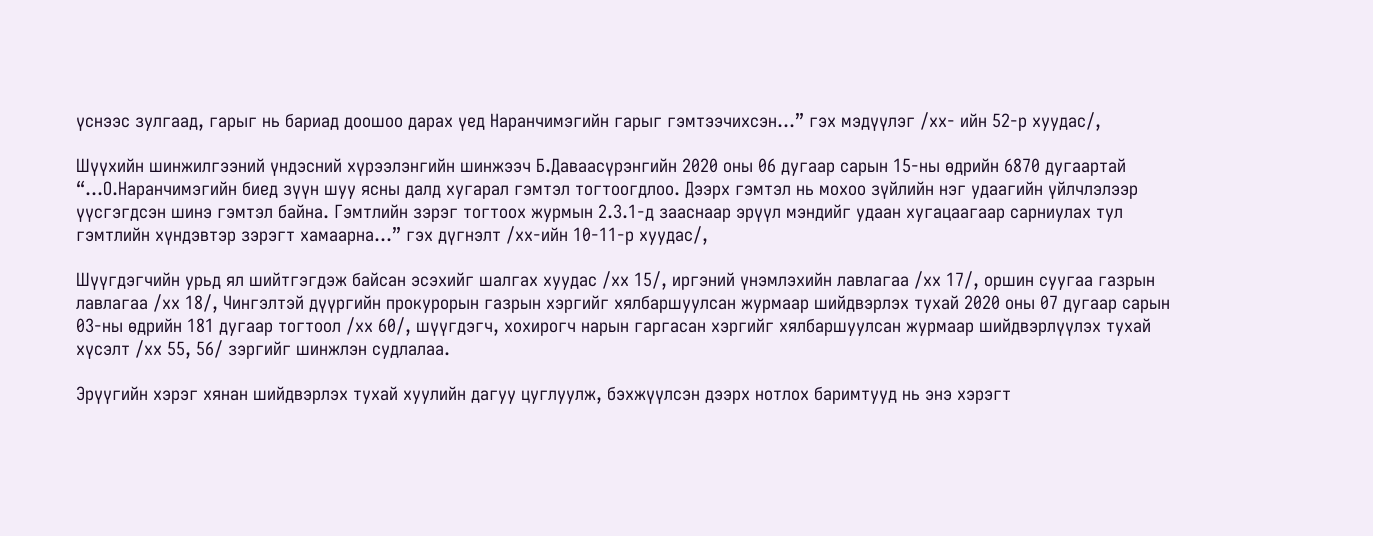үснээс зулгаад, гарыг нь бариад доошоо дарах үед Наранчимэгийн гарыг гэмтээчихсэн...” гэх мэдүүлэг /хх- ийн 52-р хуудас/,

Шүүхийн шинжилгээний үндэсний хүрээлэнгийн шинжээч Б.Даваасүрэнгийн 2020 оны 06 дугаар сарын 15-ны өдрийн 6870 дугаартай “...О.Наранчимэгийн биед зүүн шуу ясны далд хугарал гэмтэл тогтоогдлоо. Дээрх гэмтэл нь мохоо зүйлийн нэг удаагийн үйлчлэлээр үүсгэгдсэн шинэ гэмтэл байна. Гэмтлийн зэрэг тогтоох журмын 2.3.1-д зааснаар эрүүл мэндийг удаан хугацаагаар сарниулах тул гэмтлийн хүндэвтэр зэрэгт хамаарна...” гэх дүгнэлт /хх-ийн 10-11-р хуудас/,

Шүүгдэгчийн урьд ял шийтгэгдэж байсан эсэхийг шалгах хуудас /хх 15/, иргэний үнэмлэхийн лавлагаа /хх 17/, оршин суугаа газрын лавлагаа /хх 18/, Чингэлтэй дүүргийн прокурорын газрын хэргийг хялбаршуулсан журмаар шийдвэрлэх тухай 2020 оны 07 дугаар сарын 03-ны өдрийн 181 дугаар тогтоол /хх 60/, шүүгдэгч, хохирогч нарын гаргасан хэргийг хялбаршуулсан журмаар шийдвэрлүүлэх тухай хүсэлт /хх 55, 56/ зэргийг шинжлэн судлалаа.

Эрүүгийн хэрэг хянан шийдвэрлэх тухай хуулийн дагуу цуглуулж, бэхжүүлсэн дээрх нотлох баримтууд нь энэ хэрэгт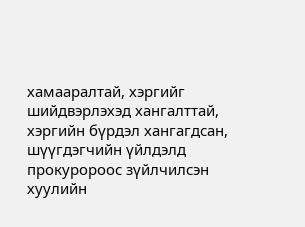хамааралтай, хэргийг шийдвэрлэхэд хангалттай, хэргийн бүрдэл хангагдсан, шүүгдэгчийн үйлдэлд прокуророос зүйлчилсэн хуулийн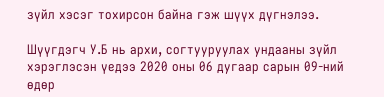зүйл хэсэг тохирсон байна гэж шүүх дүгнэлээ.

Шүүгдэгч У.Б нь архи, согтууруулах ундааны зүйл хэрэглэсэн үедээ 2020 оны 06 дугаар сарын 09-ний өдөр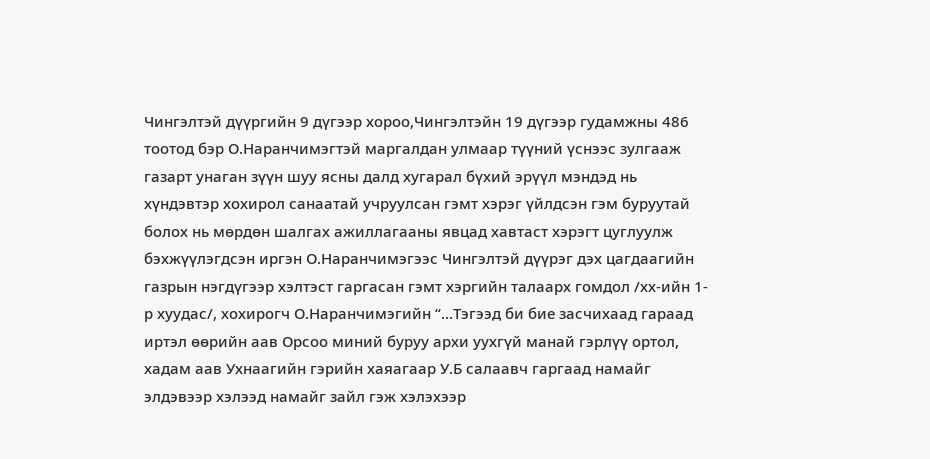Чингэлтэй дүүргийн 9 дүгээр хороо,Чингэлтэйн 19 дүгээр гудамжны 486 тоотод бэр О.Наранчимэгтэй маргалдан улмаар түүний үснээс зулгааж газарт унаган зүүн шуу ясны далд хугарал бүхий эрүүл мэндэд нь хүндэвтэр хохирол санаатай учруулсан гэмт хэрэг үйлдсэн гэм буруутай болох нь мөрдөн шалгах ажиллагааны явцад хавтаст хэрэгт цуглуулж бэхжүүлэгдсэн иргэн О.Наранчимэгээс Чингэлтэй дүүрэг дэх цагдаагийн газрын нэгдүгээр хэлтэст гаргасан гэмт хэргийн талаарх гомдол /хх-ийн 1-р хуудас/, хохирогч О.Наранчимэгийн “...Тэгээд би бие засчихаад гараад иртэл өөрийн аав Орсоо миний буруу архи уухгүй манай гэрлүү ортол, хадам аав Ухнаагийн гэрийн хаяагаар У.Б салаавч гаргаад намайг элдэвээр хэлээд намайг зайл гэж хэлэхээр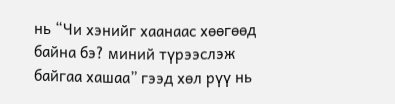нь “Чи хэнийг хаанаас хөөгөөд байна бэ? миний түрээслэж байгаа хашаа” гээд хөл рүү нь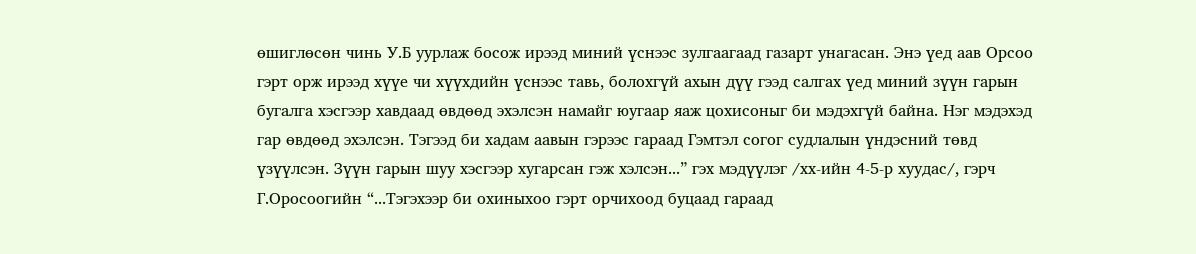өшиглөсөн чинь У.Б уурлаж босож ирээд миний үснээс зулгаагаад газарт унагасан. Энэ үед аав Орсоо гэрт орж ирээд хүүе чи хүүхдийн үснээс тавь, болохгүй ахын дүү гээд салгах үед миний зүүн гарын бугалга хэсгээр хавдаад өвдөөд эхэлсэн намайг юугаар яаж цохисоныг би мэдэхгүй байна. Нэг мэдэхэд гар өвдөөд эхэлсэн. Тэгээд би хадам аавын гэрээс гараад Гэмтэл согог судлалын үндэсний төвд үзүүлсэн. Зүүн гарын шуу хэсгээр хугарсан гэж хэлсэн...” гэх мэдүүлэг /хх-ийн 4-5-р хуудас/, гэрч Г.Оросоогийн “...Тэгэхээр би охиныхоо гэрт орчихоод буцаад гараад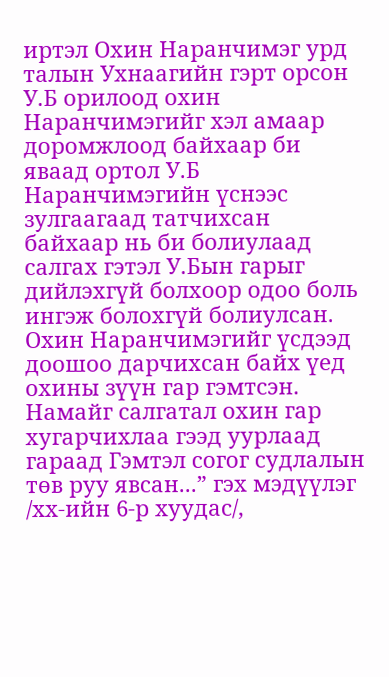иртэл Охин Наранчимэг урд талын Ухнаагийн гэрт орсон У.Б орилоод охин Наранчимэгийг хэл амаар доромжлоод байхаар би яваад ортол У.Б Наранчимэгийн үснээс зулгаагаад татчихсан байхаар нь би болиулаад салгах гэтэл У.Бын гарыг дийлэхгүй болхоор одоо боль ингэж болохгүй болиулсан. Охин Наранчимэгийг үсдээд доошоо дарчихсан байх үед охины зүүн гар гэмтсэн. Намайг салгатал охин гар хугарчихлаа гээд уурлаад гараад Гэмтэл согог судлалын төв руу явсан...” гэх мэдүүлэг /хх-ийн 6-р хуудас/,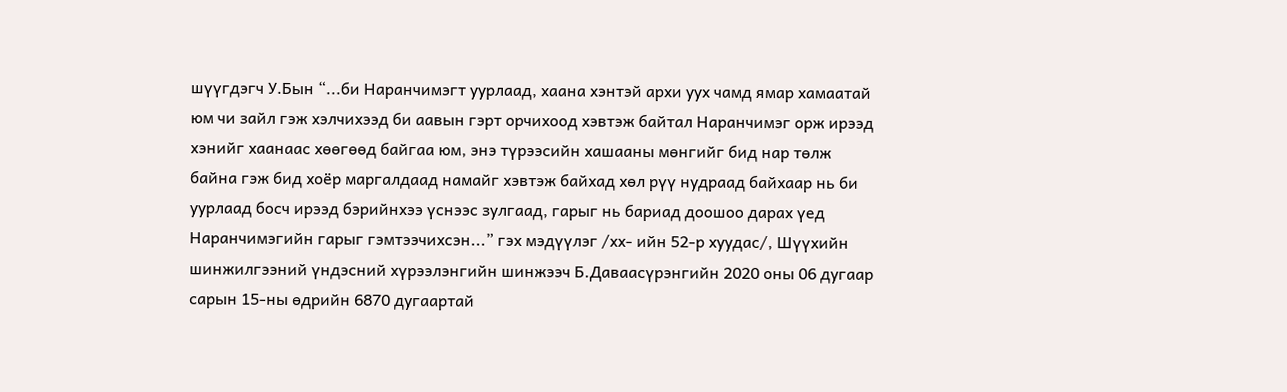шүүгдэгч У.Бын “...би Наранчимэгт уурлаад, хаана хэнтэй архи уух чамд ямар хамаатай юм чи зайл гэж хэлчихээд би аавын гэрт орчихоод хэвтэж байтал Наранчимэг орж ирээд хэнийг хаанаас хөөгөөд байгаа юм, энэ түрээсийн хашааны мөнгийг бид нар төлж байна гэж бид хоёр маргалдаад намайг хэвтэж байхад хөл рүү нудраад байхаар нь би уурлаад босч ирээд бэрийнхээ үснээс зулгаад, гарыг нь бариад доошоо дарах үед Наранчимэгийн гарыг гэмтээчихсэн...” гэх мэдүүлэг /хх- ийн 52-р хуудас/, Шүүхийн шинжилгээний үндэсний хүрээлэнгийн шинжээч Б.Даваасүрэнгийн 2020 оны 06 дугаар сарын 15-ны өдрийн 6870 дугаартай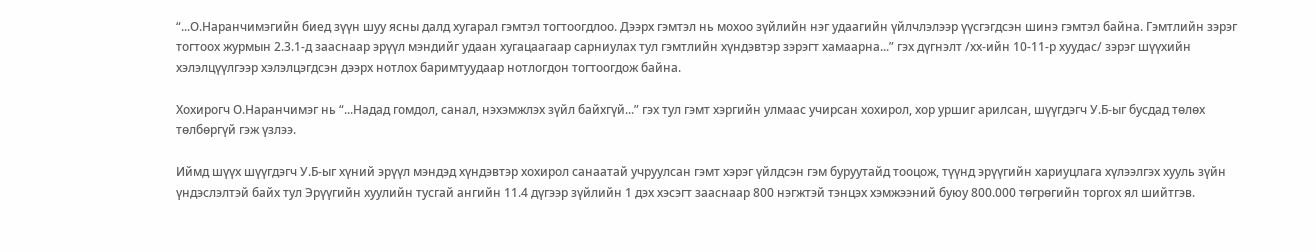“...О.Наранчимэгийн биед зүүн шуу ясны далд хугарал гэмтэл тогтоогдлоо. Дээрх гэмтэл нь мохоо зүйлийн нэг удаагийн үйлчлэлээр үүсгэгдсэн шинэ гэмтэл байна. Гэмтлийн зэрэг тогтоох журмын 2.3.1-д зааснаар эрүүл мэндийг удаан хугацаагаар сарниулах тул гэмтлийн хүндэвтэр зэрэгт хамаарна...” гэх дүгнэлт /хх-ийн 10-11-р хуудас/ зэрэг шүүхийн хэлэлцүүлгээр хэлэлцэгдсэн дээрх нотлох баримтуудаар нотлогдон тогтоогдож байна.

Хохирогч О.Наранчимэг нь “...Надад гомдол, санал, нэхэмжлэх зүйл байхгүй...” гэх тул гэмт хэргийн улмаас учирсан хохирол, хор уршиг арилсан, шүүгдэгч У.Б-ыг бусдад төлөх төлбөргүй гэж үзлээ.

Иймд шүүх шүүгдэгч У.Б-ыг хүний эрүүл мэндэд хүндэвтэр хохирол санаатай учруулсан гэмт хэрэг үйлдсэн гэм буруутайд тооцож, түүнд эрүүгийн хариуцлага хүлээлгэх хууль зүйн үндэслэлтэй байх тул Эрүүгийн хуулийн тусгай ангийн 11.4 дүгээр зүйлийн 1 дэх хэсэгт зааснаар 800 нэгжтэй тэнцэх хэмжээний буюу 800.000 төгрөгийн торгох ял шийтгэв.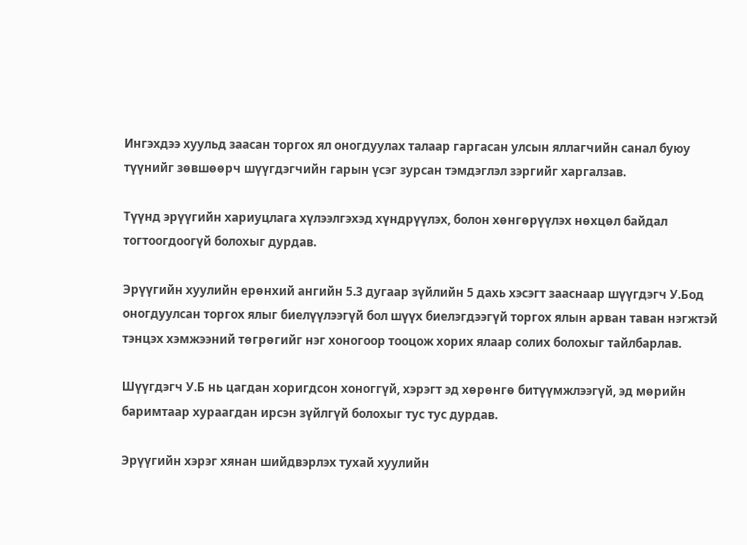Ингэхдээ хуульд заасан торгох ял оногдуулах талаар гаргасан улсын яллагчийн санал буюу түүнийг зөвшөөрч шүүгдэгчийн гарын үсэг зурсан тэмдэглэл зэргийг харгалзав.

Түүнд эрүүгийн хариуцлага хүлээлгэхэд хүндрүүлэх, болон хөнгөрүүлэх нөхцөл байдал тогтоогдоогүй болохыг дурдав.

Эрүүгийн хуулийн ерөнхий ангийн 5.3 дугаар зүйлийн 5 дахь хэсэгт зааснаар шүүгдэгч У.Бод оногдуулсан торгох ялыг биелүүлээгүй бол шүүх биелэгдээгүй торгох ялын арван таван нэгжтэй тэнцэх хэмжээний төгрөгийг нэг хоногоор тооцож хорих ялаар солих болохыг тайлбарлав.

Шүүгдэгч У.Б нь цагдан хоригдсон хоноггүй, хэрэгт эд хөрөнгө битүүмжлээгүй, эд мөрийн баримтаар хураагдан ирсэн зүйлгүй болохыг тус тус дурдав.

Эрүүгийн хэрэг хянан шийдвэрлэх тухай хуулийн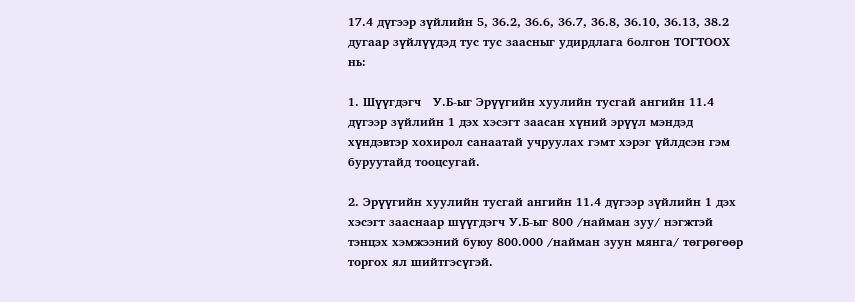17.4 дүгээр зүйлийн 5, 36.2, 36.6, 36.7, 36.8, 36.10, 36.13, 38.2 дугаар зүйлүүдэд тус тус заасныг удирдлага болгон ТОГТООХ нь:

1. Шүүгдэгч   У.Б-ыг Эрүүгийн хуулийн тусгай ангийн 11.4 дүгээр зүйлийн 1 дэх хэсэгт заасан хүний эрүүл мэндэд хүндэвтэр хохирол санаатай учруулах гэмт хэрэг үйлдсэн гэм буруутайд тооцсугай.

2. Эрүүгийн хуулийн тусгай ангийн 11.4 дүгээр зүйлийн 1 дэх хэсэгт зааснаар шүүгдэгч У.Б-ыг 800 /найман зуу/ нэгжтэй тэнцэх хэмжээний буюу 800.000 /найман зуун мянга/ төгрөгөөр торгох ял шийтгэсүгэй.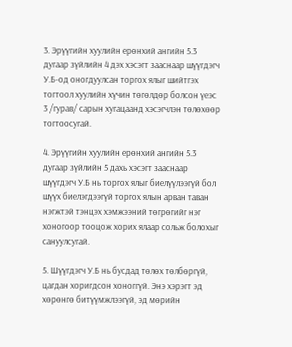3. Эрүүгийн хуулийн ерөнхий ангийн 5.3 дугаар зүйлийн 4 дэх хэсэгт зааснаар шүүгдэгч У.Б-од оногдуулсан торгох ялыг шийтгэх тогтоол хуулийн хүчин төгөлдөр болсон үеэс 3 /гурав/ сарын хугацаанд хэсэгчлэн төлөхөөр тогтоосугай.

4. Эрүүгийн хуулийн ерөнхий ангийн 5.3 дугаар зүйлийн 5 дахь хэсэгт зааснаар шүүгдэгч У.Б нь торгох ялыг биелүүлээгүй бол шүүх биелэгдээгүй торгох ялын арван таван нэгжтэй тэнцэх хэмжээний төгрөгийг нэг хоногоор тооцож хорих ялаар сольж болохыг сануулсугай.

5. Шүүгдэгч У.Б нь бусдад төлөх төлбөргүй, цагдан хоригдсон хоноггүй. Энэ хэрэгт эд хөрөнгө битүүмжлээгүй, эд мөрийн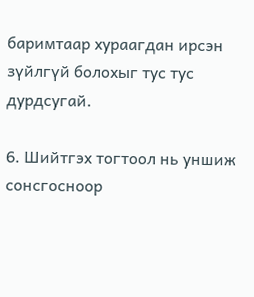баримтаар хураагдан ирсэн зүйлгүй болохыг тус тус дурдсугай.

6. Шийтгэх тогтоол нь уншиж сонсгосноор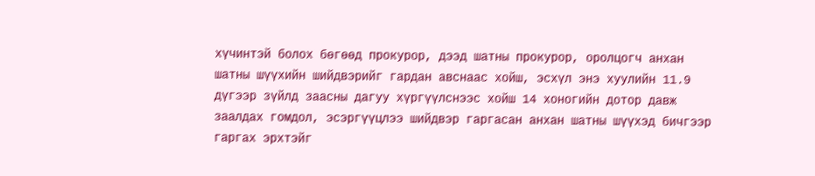хүчинтэй болох бөгөөд прокурор, дээд шатны прокурор, оролцогч анхан шатны шүүхийн шийдвэрийг гардан авснаас хойш, эсхүл энэ хуулийн 11.9 дүгээр зүйлд заасны дагуу хүргүүлснээс хойш 14 хоногийн дотор давж заалдах гомдол, эсэргүүцлээ шийдвэр гаргасан анхан шатны шүүхэд бичгээр гаргах эрхтэйг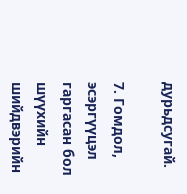дурьдсугай.

7. Гомдол, эсэргүүцэл гаргасан бол шүүхийн шийдвэрийн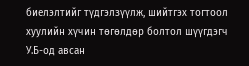биелэлтийг түдгэлзүүлж, шийтгэх тогтоол хуулийн хүчин төгөлдөр болтол шүүгдэгч У.Б-од авсан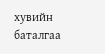хувийн баталгаа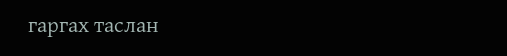гаргах таслан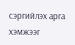сэргийлэх арга хэмжээг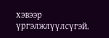хэвээр үргэлжлүүлсүгэй.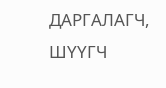ДАРГАЛАГЧ, ШҮҮГЧ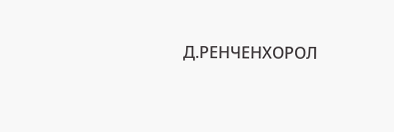Д.РЕНЧЕНХОРОЛ